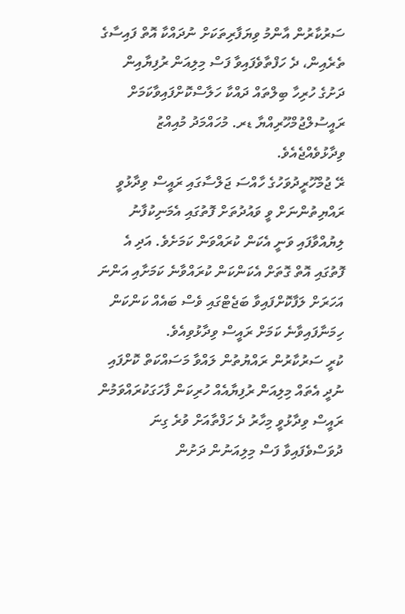ސަރުކާރުން އާންމު ވިޔަފާރިތަކަށް ނުދައްކާ އޮތް ފައިސާގެ ތެރެއިން، ދެ ހަފްތާވެފައިވާ ފަސް މިލިއަން ރުފިޔާއިން ދަށުގެ ހުރިހާ ބިލްތައް ދައްކާ ހަލާސްކޮށްފައިވާކަމަށް ރައީސުލްޖުމްހޫރިއްޔާ ޑރ. މުހައްމަދު މުއިއްޒު ވިދާޅުވެއްޖެއެވެ.
ރޭ ޖުމްހޫރީދުވަހުގެ ހާއްސަ ޖަލްސާގައި ރައީސް ވިދާޅުވީ ރައްޔިތުންނަށް ވީ ވައުދުތަށް ފޮތުގައި އެމަނިކުފާނު ލިޔުއްވާފައި ވަނީ އެކަން ކުރައްވަން ކަމަށެވެ. އަދި އެ ފޮތުގައި އޮތް ގޮތަށް އެކަންކަން ކުރައްވާނެ ކަމަށާއި އަންނަ އަހަރަށް ލަފާކޮށްފައިވާ ބަޖެޓްގައި ވެސް ބައެއް ކަންކަން ހިމަނާފައިވާނެ ކަމަށް ރައީސް ވިދާޅުވިއެވެ.
ކުރީ ސަރުކާރުން ރައްޔުތުން ލައްވާ މަސައްކަތް ކޮށްފައި ނުދީ އެތައް މިލިއަން ރުފިޔާއެއް ހުރިކަން ފާހަގަކުރައްވަމުން ރައީސް ވިދާޅުވީ މިހާރު ދެ ހަފްތާއަށް ވުރެ ގިނަ ދުވަސްވެފައިވާ ފަސް މިލިއަނުން ދަށުން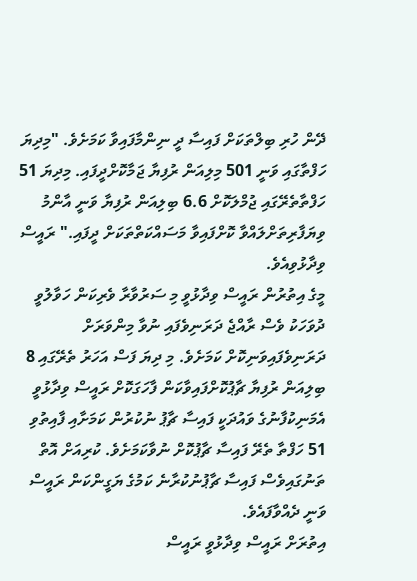ދޭން ހުރި ބިލްތަކަށް ފައިސާ ދީ ނިންމާފައިވާ ކަމަށެވެ. "މިދިޔަ ހަފްތާގައި ވަނީ 501 މިލިއަން ރުފިޔާ ޖަމާކޮށްދީފައި. މިދިޔަ 51 ހަފްތާތެރޭގައި ޖުމްލަކޮށް 6.6 ބިލިއަން ރުފިޔާ ވަނީ އާންމު ވިޔަފާރިތަށްލައްވާ ކޮށްފައިވާ މަސައްކަތްތަކަށް ދީފައި." ރައީސް ވިދާޅުވިއެވެ.
މީގެ އިތުރުން ރައީސް ވިދާޅުވީ މި ސަރުވާރާ ވެރިކަން ހަވާލުވީ ދުވަހަކު ވެސް ރާއްޖެ ދަރަނިވެފައި ނުވާ މިންވަރަށް ދަރަނިވެފައިވަނިކޮށް ކަމަށެވެ. މި ދިޔަ ފަސް އަހަރު ތެރޭގައި 8 ބިލިއަން ރުފިޔާ ޗާޕުކޮށްފައިވާކަން ފާހަގަކޮށް ރައީސް ވިދާޅުވީ އެމަނިކުފާނުގެ ވައުދަކީ ފައިސާ ޗާޕު ނުކުރުން ކަމަށާއި ފާއިތުވި 51 ހަފްތާ ތެރޭ ފައިސާ ޗާޕުކޮށް ނުވާކަމަށެވެ. ކުރިއަށް އޮތް ތަނުގައިވެސް ފައިސާ ޗާޕުނުކުރާނެ ކަމުގެ ޔަގީންކަން ރައީސް ވަނީ ދެއްވާފައެވެ.
އިތުރަށް ރައީސް ވިދާޅުވީ ރައީސް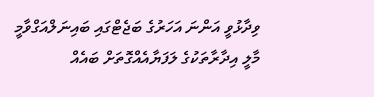ވިދާޅުވީ އަންނަ އަހަރުގެ ބަޖެޓްގައި ބައިނަލްއަގްވާމީ މާލީ އިދާރާތަކުގެ ލަފަޔާއެއްގޮތަށް ބައެއް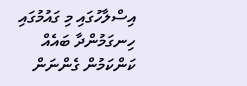އިސްލާހުގައި މި ގައުމުގައި ހިނގަމުންދާ ބައެއް ކަންކަމުން ގެންނަން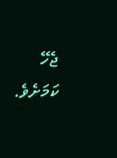ޖެހޭ ކަމަށެވެ.